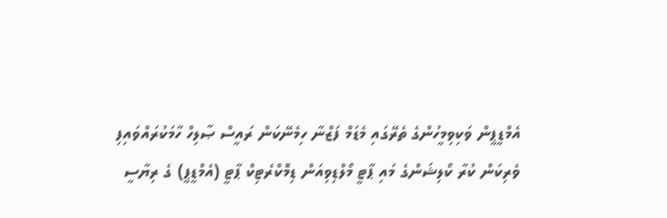އެމްޑީޕީން ވަކިވިމީހުންގެ ތެރޭގައި މެޑަމް ފަޒްނާ ހިމެނޭކަން ރައީސް ޞާލިހް ހާމަކުރައްވައިފި
ވެރިކަން ކުރާ ކޯލިޝަންގެ މައި ޕާޓީ މޯލްޑިވިއަން ޑިމޮކްރެޓިކް ޕާޓީ (އެމްޑީޕީ) ގެ ރިޔާސީ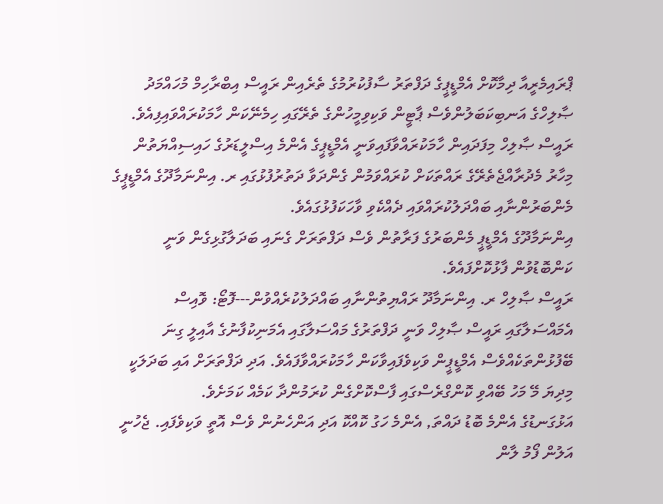ޕްރައިމެރީއާ ދިމާކޮށް އެމްޑީޕީގެ ދަފްތަރު ސާފުކުރުމުގެ ތެރެއިން ރައީސް އިބްރާހިމް މުހައްމަދު ޞާލިހްގެ އަނބިކަބަލުންވެސް ޕާޓީން ވަކިވިމީހުންގެ ތެރޭގައި ހިމެނޭކަން ހާމަކުރައްވައިފިއެވެ.
ރައީސް ޞާލިހް މިފަދައިން ހާމަކުރައްވާފައިވަނީ އެމްޑީޕީގެ އެންމެ އިސްލީޑަރުގެ ހައިސިއްޔަތުން މިހާރު މެދުރާއްޖެތެރޭގެ ރައްތަކަށް ކުރައްވަމުން ގެންދަވާ ދަތުރުފުޅުގައި ރ. އިންނަމާދޫގެ އެމްޑީޕީގެ މެންބަރުންނާއި ބައްދަލުކުރައްވައި ދެއްކެވި ވާހަކަފުޅުގައެވެ.
އިންނަމާދޫގެ އެމްޑީޕީ މެންބަރުގެ ފަރާތުން ވެސް ދަފްތަރަށް ގެނައި ބަދަލާގުޅިގެން ވަނީ ކަންބޮޑުވުން ފާޅުކޮށްފައެވެ.
ރައީސް ޞާލިހް ރ. އިންނަމާދޫ ރައްޔިތުންނާއި ބައްދަލުކުރެއްވުން---ފޮޓޯ: ވޮއިސް
އެމައްސަލާގައި ރައީސް ޞާލިހް ވަނީ ދަފްތަރުގެ މައްސަލާގައި އެމަނިކުފާނުގެ އާއިލީ ގިނަ ބޭފުޅުންތަކެއްވެސް އެމްޑީޕީން ވަކިވެފައިވާކަން ހާމަކުރައްވާފައެވެ. އަދި ދަފްތަރަށް އައި ބަދަލަކީ މިދިޔަ މޭ މަހު ބޭއްވި ކޮންގްރެސްގައި ފާސްކޮށްގެން ކުރަމުންދާ ކަމެއް ކަމަށެވެ.
އަޅުގަނޑުގެ އެންމެ ބޮޑު ދައްތަ, އެންމެ ހަގު ކޮއްކޮ އަދި އަންހެނުން ވެސް އޮތީ ވަކިވެފައި. ޖެހުނީ އަލުން ފޯމު ލާން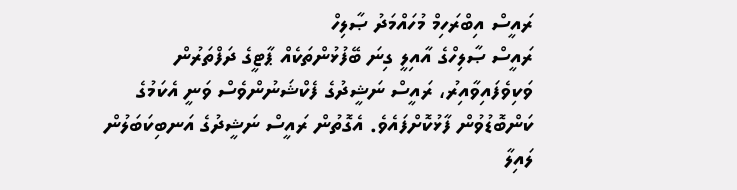ރައީސް އިބްރަހިމް މުހައްމަދު ޞާލިހް
ރައީސް ޞާލިހްގެ އާއިލީ ގިނަ ބޭފުޅުންތަކެއް ޕާޓީގެ ދަފްތަރުން ވަކިވެފައިވާއިރު، ރައީސް ނަޝީދުގެ ފެކްޝަނުންވެސް ވަނީ އެކަމުގެ ކަންބޮޑުވުން ފާޅުކޮށްފައެވެ. އެގޮތުން ރައީސް ނަޝީދުގެ އަނބިކަބަލުން ލައިލާ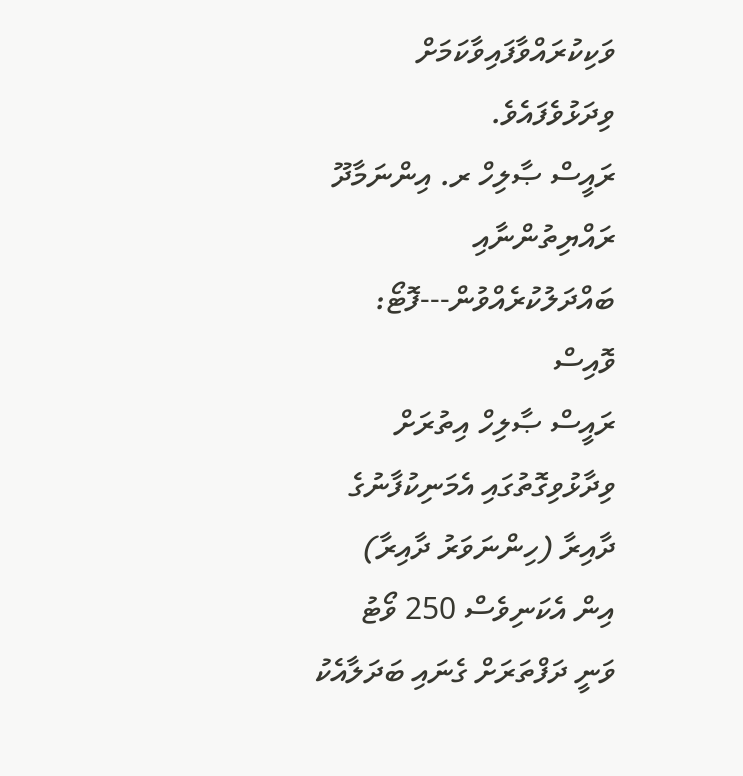ވަކިކުރައްވާފައިވާކަމަށް ވިދަޅުވެފައެވެ.
ރައީސް ޞާލިހް ރ. އިންނަމާދޫ ރައްޔިތުންނާއި ބައްދަލުކުރެއްވުން---ފޮޓޯ: ވޮއިސް
ރައީސް ޞާލިހް އިތުރަށް ވިދާޅުވިގޮތުގައި އެމަނިކުފާނުގެ ދާއިރާ (ހިންނަވަރު ދާއިރާ) އިން އެކަނިވެސް 250 ވޯޓު ވަނީ ދަފްތަރަށް ގެނައި ބަދަލާއެކު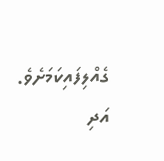ގެއްލިފައިކަމަށެވެ. އަދި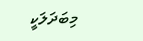މިބަދަލަކީ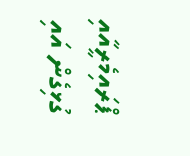ޕްރައިމެރީއާއި ގުޅިގެން އައި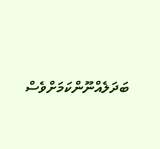ބަދަލެއްނޫންކަމަށްވެސް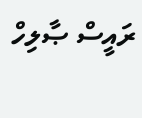ރައީސް ޞާލިހް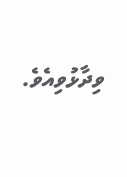ވިދާޅުވިއެވެ.